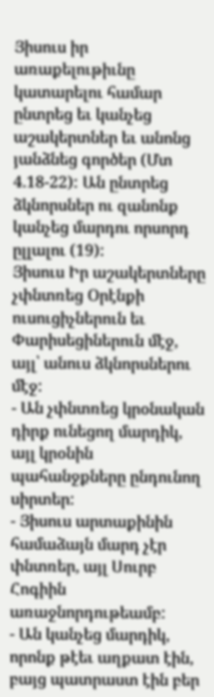Յիսուս իր առաքելութիւնը կատարելու համար ընտրեց եւ կանչեց աշակերտներ եւ անոնց յանձնեց գործեր (Մտ 4.18-22): Ան ընտրեց ձկնորսներ ու զանոնք կանչեց մարդու որսորդ ըլլալու (19):
Յիսուս Իր աշակերտները չփնտռեց Օրէնքի ուսուցիչներուն եւ Փարիսեցիներուն մէջ, այլ՝ անուս ձկնորսներու մէջ:
- Ան չփնտռեց կրօնական դիրք ունեցող մարդիկ, այլ կրօնին պահանջքները ընդունող սիրտեր:
- Յիսուս արտաքինին համաձայն մարդ չէր փնտռեր, այլ Սուրբ Հոգիին առաջնորդութեամբ:
- Ան կանչեց մարդիկ, որոնք թէեւ աղքատ էին, բայց պատրաստ էին բեր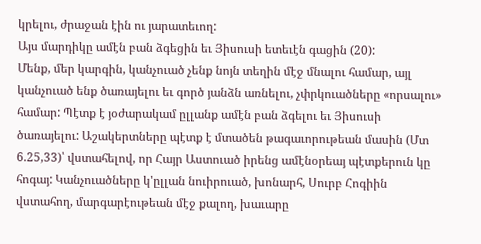կրելու, ժրաջան էին ու յարատեւող:
Այս մարդիկը ամէն բան ձգեցին եւ Յիսուսի ետեւէն գացին (20):
Մենք, մեր կարգին, կանչուած չենք նոյն տեղին մէջ մնալու համար, այլ կանչուած ենք ծառայելու եւ գործ յանձն առնելու, չփրկուածները «որսալու» համար: Պէտք է յօժարակամ ըլլանք ամէն բան ձգելու եւ Յիսուսի ծառայելու: Աշակերտները պէտք է մտածեն թագաւորութեան մասին (Մտ 6.25,33)՝ վստահելով, որ Հայր Աստուած իրենց ամէնօրեայ պէտքերուն կը հոգայ: Կանչուածները կ'ըլլան նուիրուած, խոնարհ, Սուրբ Հոգիին վստահող, մարգարէութեան մէջ քալող, խաւարը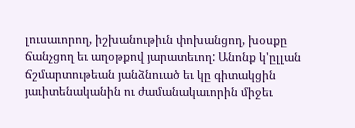լուսաւորող, իշխանութիւն փոխանցող, խօսքը ճանչցող եւ աղօթքով յարատեւող: Անոնք կ'ըլլան ճշմարտութեան յանձնուած եւ կը գիտակցին յաւիտենականին ու ժամանակաւորին միջեւ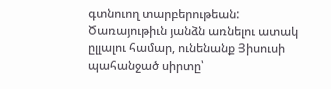գտնուող տարբերութեան:
Ծառայութիւն յանձն առնելու ատակ ըլլալու համար, ունենանք Յիսուսի պահանջած սիրտը՝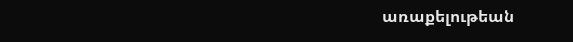առաքելութեան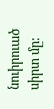նուիրուած սիրտ մը: